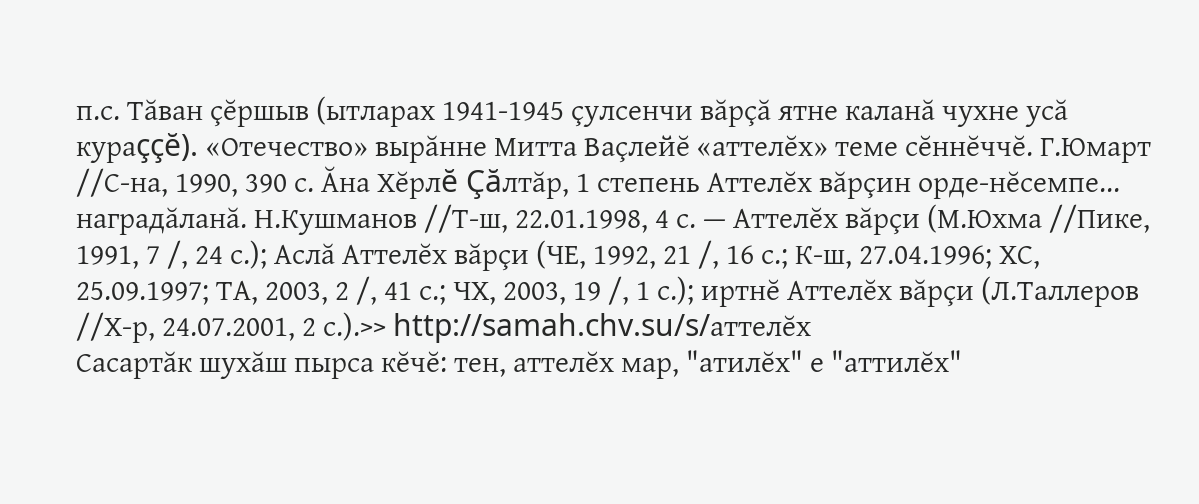п.с. Тăван çĕршыв (ытларах 1941-1945 çулсенчи вăрçă ятне каланă чухне усă кураççĕ). «Отечество» вырăнне Митта Ваçлейĕ «аттелĕх» теме сĕннĕччĕ. Г.Юмарт //С-на, 1990, 390 с. Ăна Хĕрлĕ Çăлтăр, 1 степень Аттелĕх вăрçин орде-нĕсемпе... наградăланă. Н.Кушманов //Т-ш, 22.01.1998, 4 с. — Аттелĕх вăрçи (М.Юхма //Пике, 1991, 7 /, 24 с.); Аслă Аттелĕх вăрçи (ЧЕ, 1992, 21 /, 16 с.; К-ш, 27.04.1996; ХС, 25.09.1997; ТА, 2003, 2 /, 41 с.; ЧХ, 2003, 19 /, 1 с.); иртнĕ Аттелĕх вăрçи (Л.Таллеров //Х-р, 24.07.2001, 2 с.).>> http://samah.chv.su/s/аттелĕх
Сасартăк шухăш пырса кĕчĕ: тен, аттелĕх мар, "атилĕх" е "аттилĕх"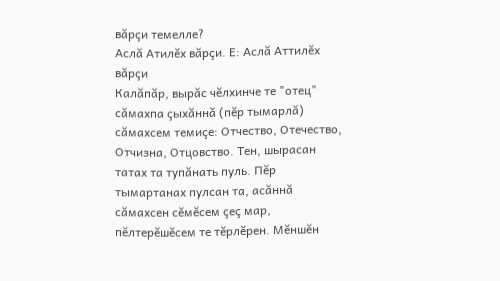вăрçи темелле?
Аслă Атилĕх вăрçи. Е: Аслă Аттилĕх вăрçи
Калăпăр, вырăс чĕлхинче те "отец" сăмахпа çыхăннă (пĕр тымарлă) сăмахсем темиçе: Отчество, Отечество, Отчизна, Отцовство. Тен, шырасан татах та тупăнать пуль. Пĕр тымартанах пулсан та, асăннă сăмахсен сĕмĕсем çеç мар, пĕлтерĕшĕсем те тĕрлĕрен. Мĕншĕн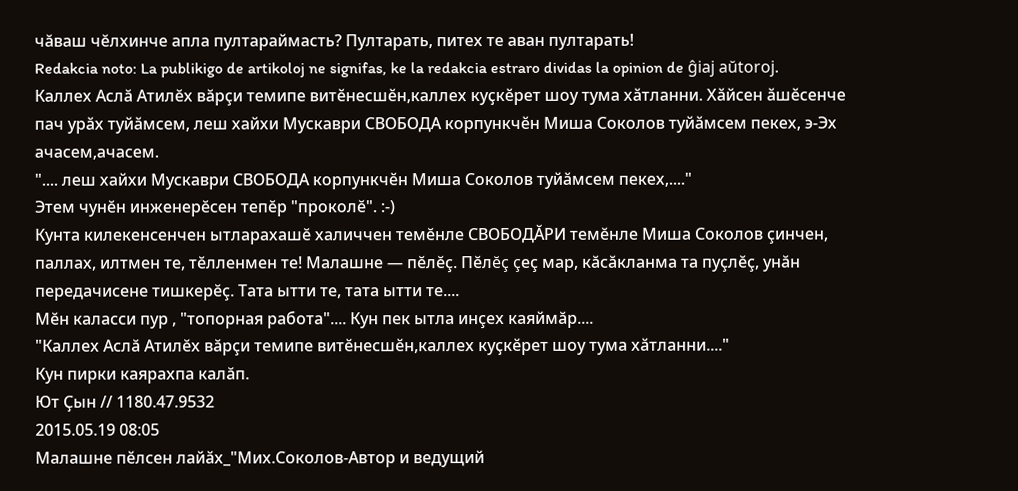чăваш чĕлхинче апла пултараймасть? Пултарать, питех те аван пултарать!
Redakcia noto: La publikigo de artikoloj ne signifas, ke la redakcia estraro dividas la opinion de ĝiaj aŭtoroj.
Каллех Аслă Атилĕх вăрçи темипе витӗнесшӗн,каллех куҫкӗрет шоу тума хӑтланни. Хӑйсен ӑшӗсенче пач урӑх туйӑмсем, леш хайхи Мускаври СВОБОДА корпункчӗн Миша Соколов туйӑмсем пекех, э-Эх ачасем,ачасем.
".... леш хайхи Мускаври СВОБОДА корпункчӗн Миша Соколов туйӑмсем пекех,...."
Этем чунĕн инженерĕсен тепĕр "проколĕ". :-)
Кунта килекенсенчен ытларахашĕ халиччен темĕнле СВОБОДĂРИ темĕнле Миша Соколов çинчен, паллах, илтмен те, тĕлленмен те! Малашне — пĕлĕç. Пĕлĕç çеç мар, кăсăкланма та пуçлĕç, унăн передачисене тишкерĕç. Тата ытти те, тата ытти те....
Мĕн каласси пур , "топорная работа".... Кун пек ытла инçех каяймăр....
"Каллех Аслă Атилĕх вăрçи темипе витӗнесшӗн,каллех куҫкӗрет шоу тума хӑтланни...."
Кун пирки каярахпа калăп.
Ют Ҫын // 1180.47.9532
2015.05.19 08:05
Малашне пӗлсен лайӑх_"Мих.Соколов-Автор и ведущий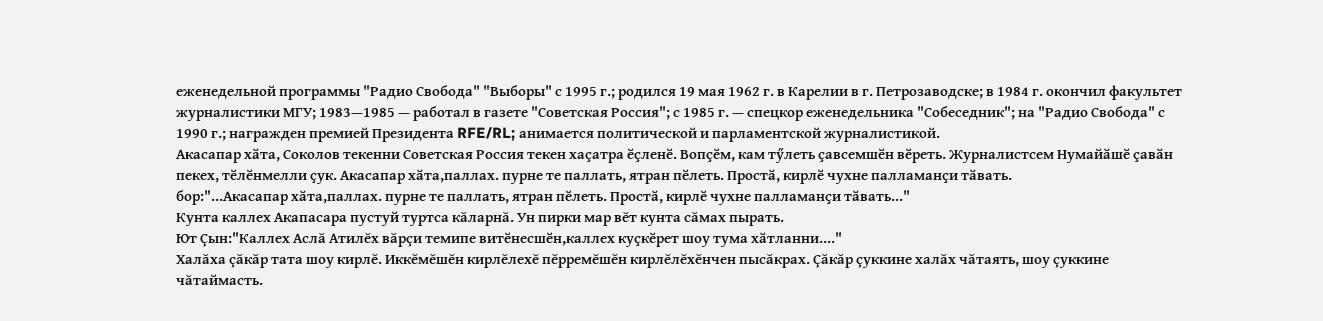еженедельной программы "Радио Свобода" "Выборы" с 1995 г.; родился 19 мая 1962 г. в Карелии в г. Петрозаводске; в 1984 г. окончил факультет журналистики МГУ; 1983—1985 — работал в газете "Советская Россия"; с 1985 г. — спецкор еженедельника "Собеседник"; на "Радио Свобода" с 1990 г.; награжден премией Президента RFE/RL; анимается политической и парламентской журналистикой.
Акасапар хӑта, Соколов текенни Советская Россия текен хаҫатра ӗҫленӗ. Вопҫӗм, кам тӳлеть ҫавсемшӗн вӗреть. Журналистсем Нумайӑшӗ ҫавӑн пекех, тӗлӗнмелли ҫук. Акасапар хӑта,паллах. пурне те паллать, ятран пӗлеть. Простӑ, кирлӗ чухне палламанҫи тӑвать.
бор:"...Акасапар хӑта,паллах. пурне те паллать, ятран пӗлеть. Простӑ, кирлӗ чухне палламанҫи тӑвать..."
Кунта каллех Акапасара пустуй туртса кăларнă. Ун пирки мар вĕт кунта сăмах пырать.
Ют Çын:"Каллех Аслă Атилĕх вăрçи темипе витӗнесшӗн,каллех куҫкӗрет шоу тума хӑтланни...."
Халăха çăкăр тата шоу кирлĕ. Иккĕмĕшĕн кирлĕлехĕ пĕрремĕшĕн кирлĕлĕхĕнчен пысăкрах. Çăкăр çуккине халăх чăтаять, шоу çуккине чăтаймасть.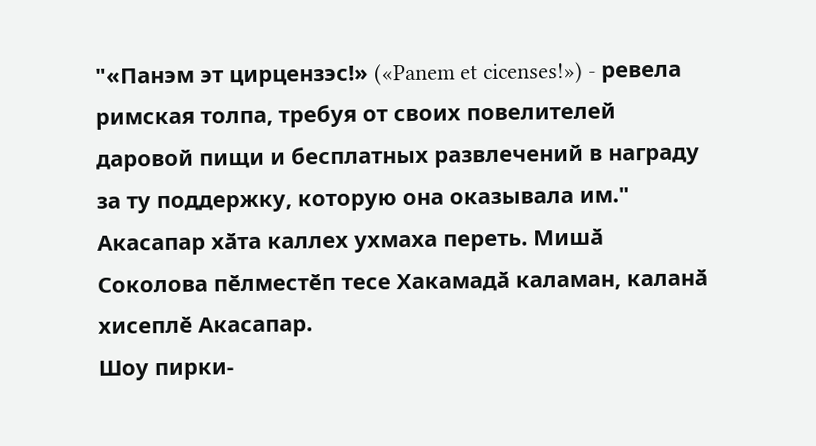"«Панэм эт цирцензэс!» («Panem et cicenses!») - ревела римская толпа, требуя от своих повелителей даровой пищи и бесплатных развлечений в награду за ту поддержку, которую она оказывала им."
Акасапар хӑта каллех ухмаха переть. Мишӑ Соколова пӗлместӗп тесе Хакамадӑ каламан, каланӑ хисеплӗ Акасапар.
Шоу пирки-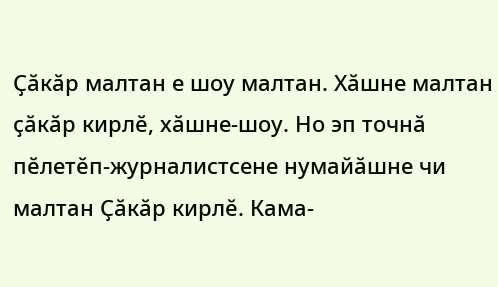Ҫӑкӑр малтан е шоу малтан. Хӑшне малтан ҫӑкӑр кирлӗ, хӑшне-шоу. Но эп точнӑ пӗлетӗп-журналистсене нумайӑшне чи малтан Ҫӑкӑр кирлӗ. Кама-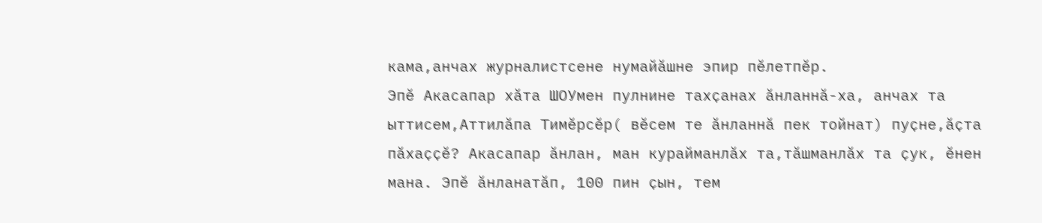кама,анчах журналистсене нумайӑшне эпир пӗлетпӗр.
Эпӗ Акасапар хӑта ШОУмен пулнине тахҫанах ӑнланнӑ-ха, анчах та ыттисем,Аттилӑпа Тимӗрсӗр( вӗсем те ӑнланнӑ пек тойнат) пуҫне,ӑҫта пӑхаҫҫӗ? Акасапар ӑнлан, ман курайманлӑх та,тӑшманлӑх та ҫук, ӗнен мана. Эпӗ ӑнланатӑп, 100 пин ҫын, тем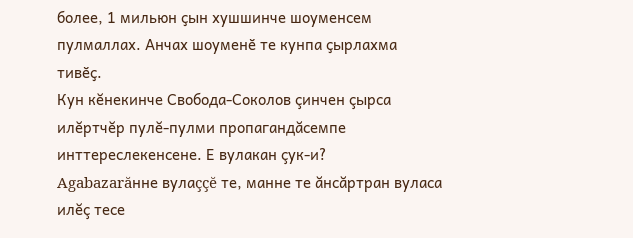более, 1 мильюн ҫын хушшинче шоуменсем пулмаллах. Анчах шоуменӗ те кунпа ҫырлахма тивӗҫ.
Кун кĕнекинче Свобода-Соколов çинчен çырса илĕртчĕр пулĕ-пулми пропагандăсемпе инттереслекенсене. Е вулакан çук-и?
Agabazarăнне вулаççĕ те, манне те ăнсăртран вуласа илĕç тесе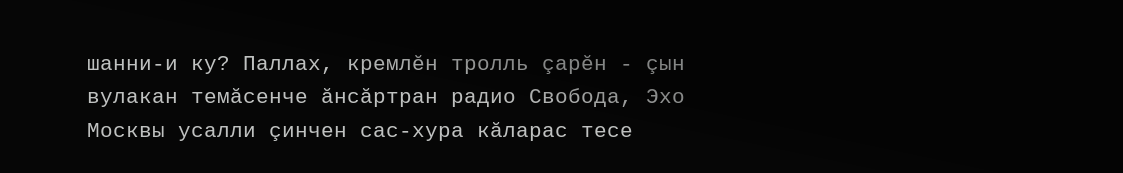шанни-и ку? Паллах, кремлĕн тролль çарĕн - çын вулакан темăсенче ăнсăртран радио Свобода, Эхо Москвы усалли çинчен сас-хура кăларас тесе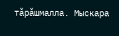тăрăшмалла. Мыскара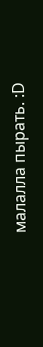малалла пырать. :D